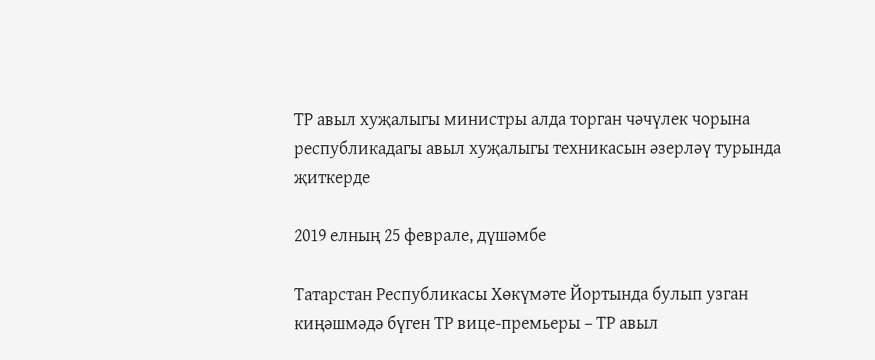ТР авыл хуҗалыгы министры алда торган чәчүлек чорына республикадагы авыл хуҗалыгы техникасын әзерләү турында җиткерде

2019 елның 25 феврале, дүшәмбе

Татарстан Республикасы Хөкүмәте Йортында булып узган киңәшмәдә бүген ТР вице-премьеры – ТР авыл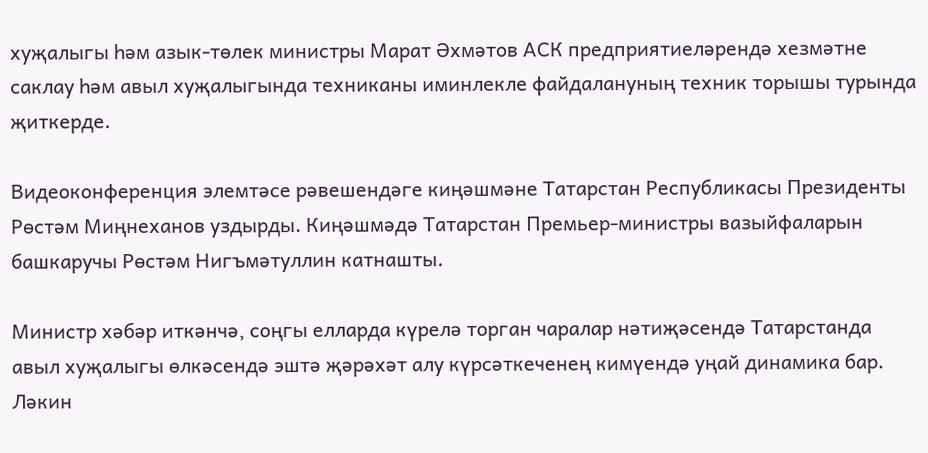хуҗалыгы һәм азык-төлек министры Марат Әхмәтов АСК предприятиеләрендә хезмәтне саклау һәм авыл хуҗалыгында техниканы иминлекле файдалануның техник торышы турында җиткерде.

Видеоконференция элемтәсе рәвешендәге киңәшмәне Татарстан Республикасы Президенты Рөстәм Миңнеханов уздырды. Киңәшмәдә Татарстан Премьер-министры вазыйфаларын башкаручы Рөстәм Нигъмәтуллин катнашты.

Министр хәбәр иткәнчә, соңгы елларда күрелә торган чаралар нәтиҗәсендә Татарстанда авыл хуҗалыгы өлкәсендә эштә җәрәхәт алу күрсәткеченең кимүендә уңай динамика бар. Ләкин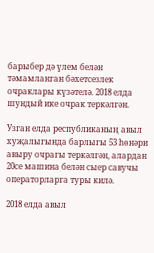барыбер дә үлем белән тәмамланган бәхетсезлек очраклары күзәтелә. 2018 елда шундый ике очрак теркәлгән.

Узган елда республиканың авыл хуҗалыгында барлыгы 53 һөнәри авыру очрагы теркәлгән, алардан 20се машина белән сыер савучы операторларга туры килә.

2018 елда авыл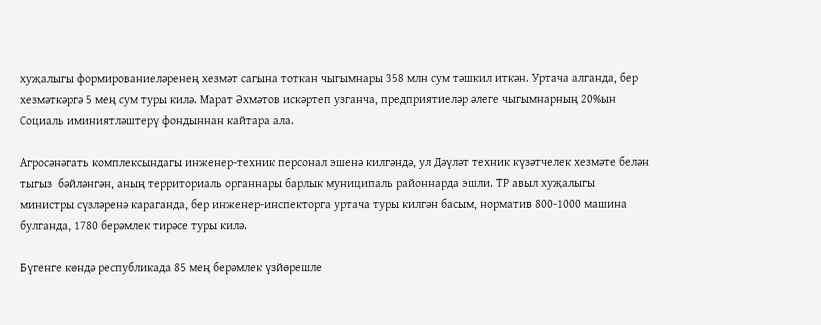хуҗалыгы формированиеләренең хезмәт сагына тоткан чыгымнары 358 млн сум тәшкил иткән. Уртача алганда, бер хезмәткәргә 5 мең сум туры килә. Марат Әхмәтов искәртеп узганча, предприятиеләр әлеге чыгымнарның 20%ын Социаль иминиятләштерү фондыннан кайтара ала.

Агросәнәгать комплексындагы инженер-техник персонал эшенә килгәндә, ул Дәүләт техник күзәтчелек хезмәте белән тыгыз  бәйләнгән, аның территориаль органнары барлык муниципаль районнарда эшли. ТР авыл хуҗалыгы министры сүзләренә караганда, бер инженер-инспекторга уртача туры килгән басым, норматив 800-1000 машина булганда, 1780 берәмлек тирәсе туры килә.

Бүгенге көндә республикада 85 мең берәмлек үзйөрешле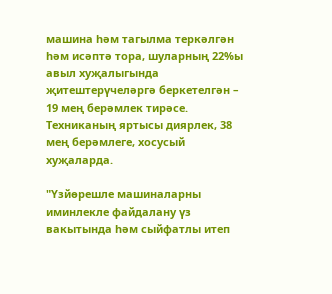машина һәм тагылма теркәлгән һәм исәптә тора, шуларның 22%ы авыл хуҗалыгында җитештерүчеләргә беркетелгән – 19 мең берәмлек тирәсе. Техниканың яртысы диярлек, 38 мең берәмлеге, хосусый хуҗаларда.

"Үзйөрешле машиналарны иминлекле файдалану үз вакытында һәм сыйфатлы итеп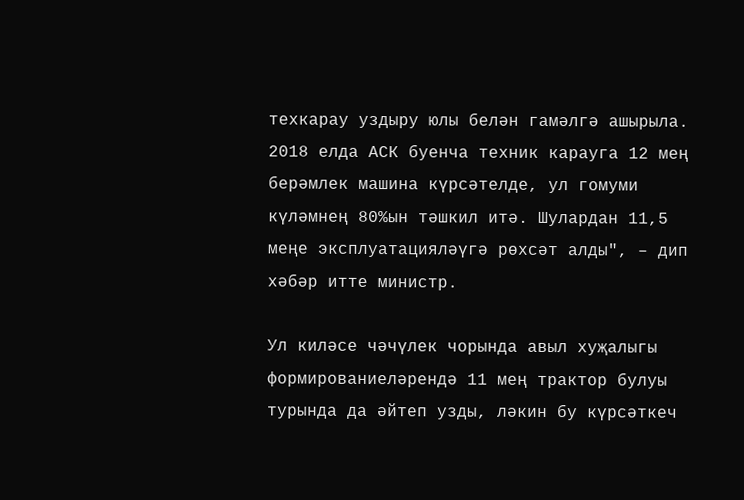техкарау уздыру юлы белән гамәлгә ашырыла. 2018 елда АСК буенча техник карауга 12 мең берәмлек машина күрсәтелде, ул гомуми күләмнең 80%ын тәшкил итә. Шулардан 11,5 меңе эксплуатацияләүгә рөхсәт алды", – дип хәбәр итте министр.

Ул киләсе чәчүлек чорында авыл хуҗалыгы формированиеләрендә 11 мең трактор булуы турында да әйтеп узды, ләкин бу күрсәткеч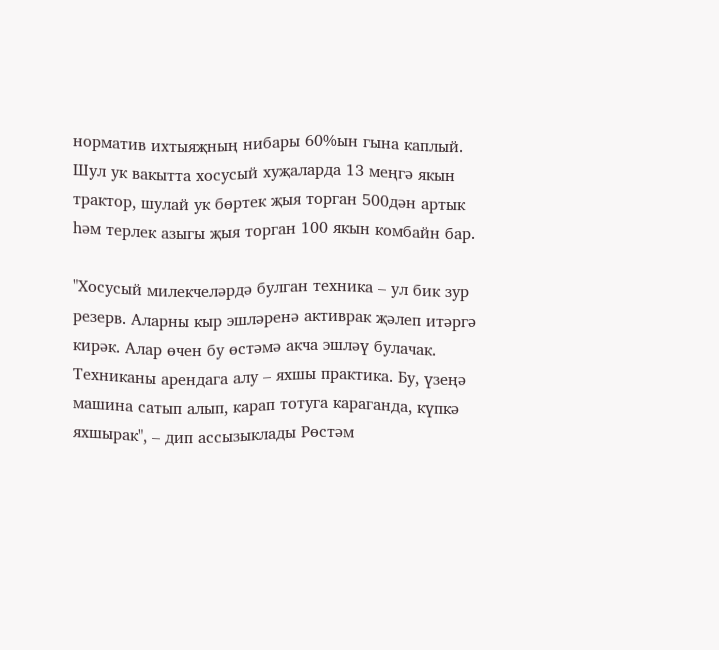норматив ихтыяҗның нибары 60%ын гына каплый. Шул ук вакытта хосусый хуҗаларда 13 меңгә якын трактор, шулай ук бөртек җыя торган 500дән артык һәм терлек азыгы җыя торган 100 якын комбайн бар.

"Хосусый милекчеләрдә булган техника – ул бик зур резерв. Аларны кыр эшләренә активрак җәлеп итәргә кирәк. Алар өчен бу өстәмә акча эшләү булачак. Техниканы арендага алу – яхшы практика. Бу, үзеңә машина сатып алып, карап тотуга караганда, күпкә яхшырак", – дип ассызыклады Рөстәм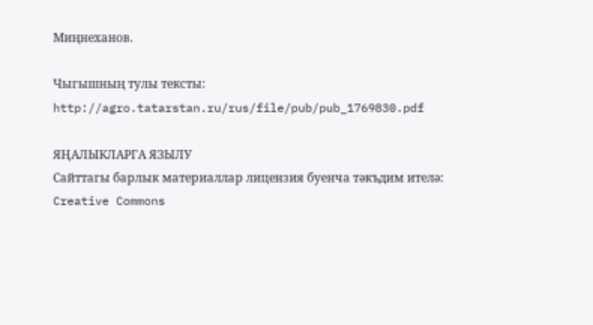Миңнеханов.

Чыгышның тулы тексты: http://agro.tatarstan.ru/rus/file/pub/pub_1769830.pdf

ЯҢАЛЫКЛАРГА ЯЗЫЛУ
Сайттагы барлык материаллар лицензия буенча тәкъдим ителә:
Creative Commons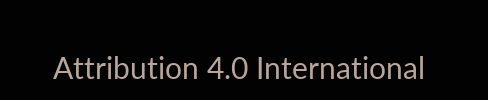Attribution 4.0 International